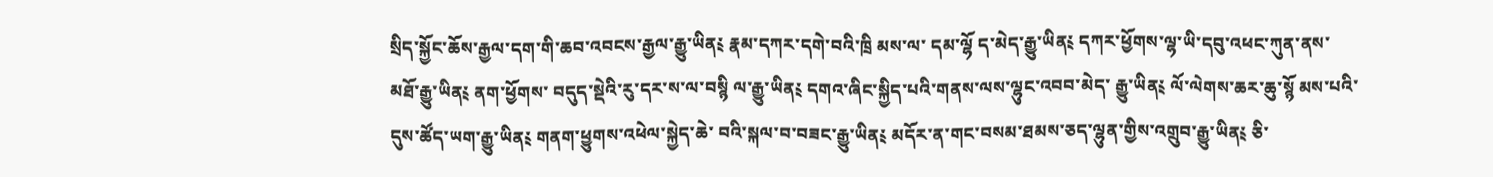སྲིད་སྐྱོང་ཆོས་རྒྱལ་དག་གི་ཆབ་འབངས་རྒྱལ་རྒྱུ་ཡིན༴ རྣམ་དཀར་དགེ་བའི་ཁྲི མས་ལ་ དམ་ལྷོ ད་མེད་རྒྱུ་ཡིན༴ དཀར་ཕྱོགས་ལྷ་ཡི་དབུ་འཕང་ཀུན་ནས་མཐོ་རྒྱུ་ཡིན༴ ནག་ཕྱོགས་ བདུད་སྡེའི་རུ་དར་ས་ལ་བསྙི ལ་རྒྱུ་ཡིན༴ དགའ་ཞིང་སྐྱིད་པའི་གནས་ལས་ལྷུང་འབབ་མེད་ རྒྱུ་ཡིན༴ ལོ་ལེགས་ཆར་ཆུ་སྙོ མས་པའི་དུས་ཚོད་ཡག་རྒྱུ་ཡིན༴ གནག་ཕྱུགས་འཕེལ་སྐྱེད་ཆེ་ བའི་སྐལ་བ་བཟང་རྒྱུ་ཡིན༴ མདོར་ན་གང་བསམ་ཐམས་ཅད་ལྷུན་གྱིས་འགྲུབ་རྒྱུ་ཡིན༴ ཅི་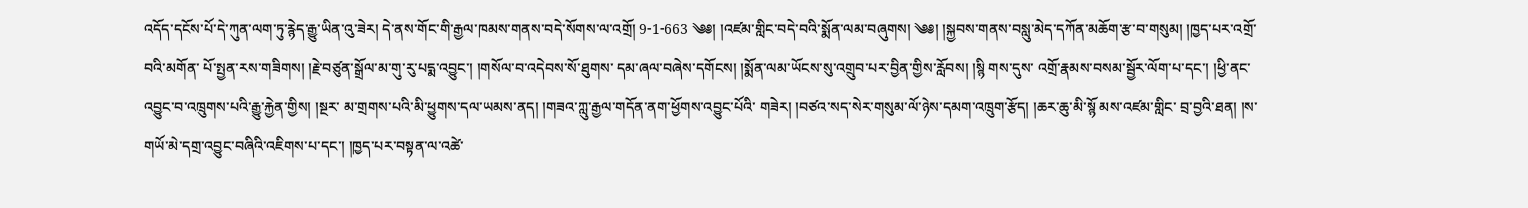འདོད་དངོས་པོ་དེ་ཀུན་ལག་ཏུ་རྙེད་རྒྱུ་ཡིན་འུ་ཟེར། དེ་ནས་གོང་གི་རྒྱལ་ཁམས་གནས་བདེ་སོགས་ལ་འགྲོ། 9-1-663 ༄༅། །འཛམ་གླིང་བདེ་བའི་སྨོན་ལམ་བཞུགས། ༄༅། །སྐྱབས་གནས་བསླུ་མེད་དཀོན་མཆོག་རྩ་བ་གསུམ། །ཁྱད་པར་འགྲོ་བའི་མགོན་ པོ་སྤྱན་རས་གཟིགས། །རྗེ་བཙུན་སྒྲོལ་མ་གུ་རུ་པདྨ་འབྱུང་། །གསོལ་བ་འདེབས་སོ་ཐུགས་ དམ་ཞལ་བཞེས་དགོངས། །སྨོན་ལམ་ཡོངས་སུ་འགྲུབ་པར་བྱིན་གྱིས་རློབས། །སྙི གས་དུས་ འགྲོ་རྣམས་བསམ་སྦྱོར་ལོག་པ་དང་། །ཕྱི་ནང་འབྱུང་བ་འཁྲུགས་པའི་རྒྱུ་རྐྱེན་གྱིས། །སྔར་ མ་གྲགས་པའི་མི་ཕྱུགས་དལ་ཡམས་ནད། །གཟའ་ཀླུ་རྒྱལ་གདོན་ནག་ཕྱོགས་འབྱུང་པོའི་ གཟེར། །བཙའ་སད་སེར་གསུམ་ལོ་ཉེས་དམག་འཁྲུག་རྩོད། །ཆར་ཆུ་མི་སྙོ མས་འཛམ་གླིང་ བྲ་བྱའི་ཐན། །ས་གཡོ་མེ་དགྲ་འབྱུང་བཞིའི་འཇིགས་པ་དང་། །ཁྱད་པར་བསྟན་ལ་འཚེ་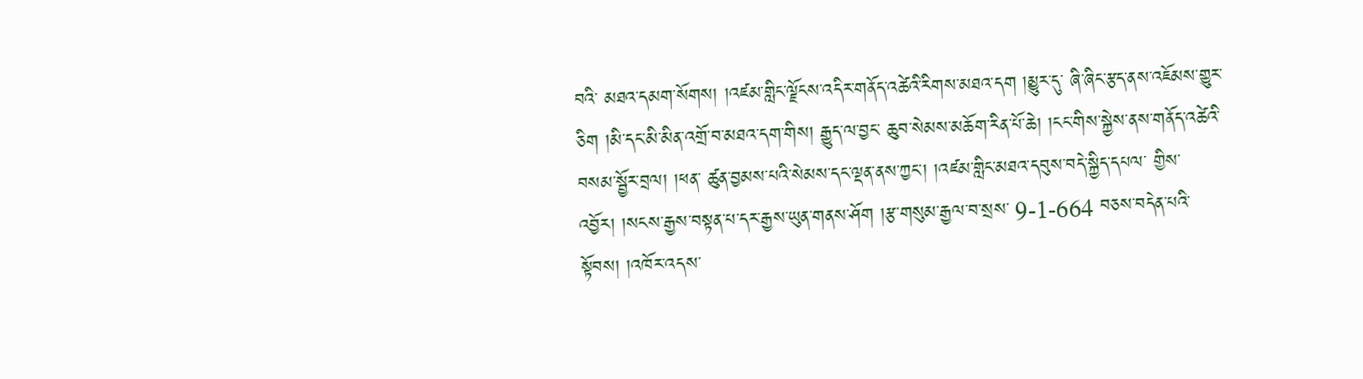བའི་ མཐའ་དམག་སོགས། །འཛམ་གླིང་ལྗོངས་འདིར་གནོད་འཚེའི་རིགས་མཐའ་དག །མྱུར་དུ་ ཞི་ཞིང་རྩད་ནས་འཇོམས་གྱུར་ཅིག །མི་དང་མི་མིན་འགྲོ་བ་མཐའ་དག་གིས། རྒྱུད་ལ་བྱང་ ཆུབ་སེམས་མཆོག་རིན་པོ་ཆེ། །ངང་གིས་སྐྱེས་ནས་གནོད་འཚེའི་བསམ་སྦྱོར་བྲལ། །ཕན་ ཚུན་བྱམས་པའི་སེམས་དང་ལྡན་ནས་ཀྱང་། །འཛམ་གླིང་མཐའ་དབུས་བདེ་སྐྱིད་དཔལ་ གྱིས་འབྱོར། །སངས་རྒྱས་བསྟན་པ་དར་རྒྱས་ཡུན་གནས་ཤོག །རྩ་གསུམ་རྒྱལ་བ་སྲས་ 9-1-664 བཅས་བདེན་པའི་སྟོབས། །འཁོར་འདས་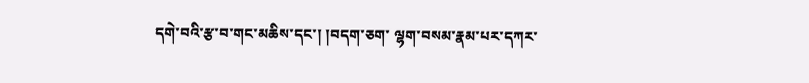དགེ་བའི་རྩ་བ་གང་མཆིས་དང་། །བདག་ཅག་ ལྷག་བསམ་རྣམ་པར་དཀར་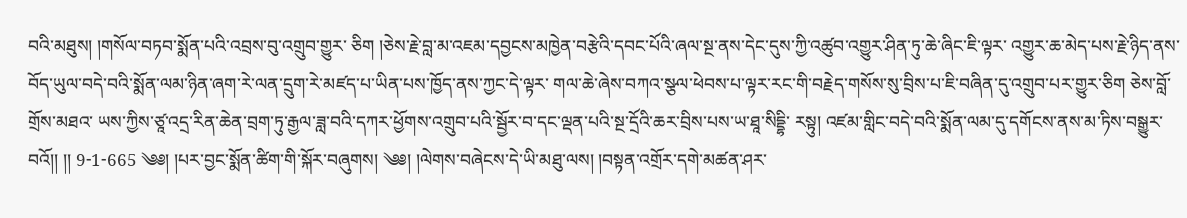བའི་མཐུས། །གསོལ་བཏབ་སྨོན་པའི་འབྲས་བུ་འགྲུབ་གྱུར་ ཅིག །ཅེས་རྗེ་བླ་མ་འཇམ་དབྱངས་མཁྱེན་བརྩེའི་དབང་པོའི་ཞལ་སྔ་ནས་དེང་དུས་ཀྱི་འཚུབ་འགྱུར་ཤིན་ཏུ་ཆེ་ཞིང་ཇི་ལྟར་ འགྱུར་ཆ་མེད་པས་རྗེ་ཉིད་ནས་བོད་ཡུལ་བདེ་བའི་སྨོན་ལམ་ཉིན་ཞག་རེ་ལན་དྲུག་རེ་མཛད་པ་ཡིན་པས་ཁྱོད་ནས་ཀྱང་དེ་ལྟར་ གལ་ཆེ་ཞེས་བཀའ་སྩལ་ཕེབས་པ་ལྟར་རང་གི་བརྗེད་གསོས་སུ་བྲིས་པ་ཇི་བཞིན་དུ་འགྲུབ་པར་གྱུར་ཅིག ཅེས་བློ་གྲོས་མཐའ་ ཡས་ཀྱིས་ཙཱ་འདྲ་རིན་ཆེན་བྲག་ཏུ་རྒྱལ་ཟླ་བའི་དཀར་ཕྱོགས་འགྲུབ་པའི་སྦྱོར་བ་དང་ལྡན་པའི་སྔ་དྲོའི་ཆར་བྲིས་པས་ཡ་ཐཱ་སིདྡྷི་ རསྟུ། འཛམ་གླིང་བདེ་བའི་སྨོན་ལམ་དུ་དགོངས་ནས་མ་ཏིས་བསྒྱུར་བའོ།། །། 9-1-665 ༄༅། །པར་བྱང་སྨོན་ཚིག་གི་སྐོར་བཞུགས། ༄༅། །ལེགས་བཞེངས་དེ་ཡི་མཐུ་ལས། །བསྟན་འགྲོར་དགེ་མཚན་ཤར་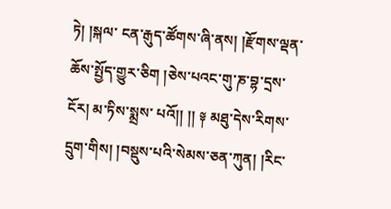ཏེ། །སྐལ་ ངན་རྒུད་ཚོགས་ཞི་ནས། །རྫོགས་ལྡན་ཆོས་སྤྱོད་གྱུར་ཅིག །ཅེས་པའང་གུ་ཎ་བྷ་དྲས་ངོར། མ་ཏིས་སྨྲས་ པའོ།། །། ༈ མཐུ་དེས་རིགས་དྲུག་གིས། །བསྡུས་པའི་སེམས་ཅན་ཀུན། །རིང་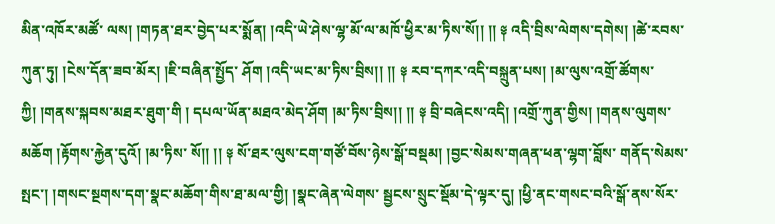མིན་འཁོར་མཚོ་ ལས། །གཏན་ཐར་བྱེད་པར་སྨོན། །འདི་ཡེ་ཤེས་ལྷ་མོ་ལ་མཁོ་ཕྱིར་མ་ཏིས་སོ།། །། ༈ འདི་བྲིས་ལེགས་དགེས། །ཚེ་རབས་ཀུན་ཏུ། །ངེས་དོན་ཟབ་མོར། །ཇི་བཞིན་སྤྱོད་ ཤོག །འདི་ཡང་མ་ཏིས་བྲིས།། །། ༈ རབ་དཀར་འདི་བསྐྲུན་པས། །མ་ལུས་འགྲོ་ཚོགས་ཀྱི། །གནས་སྐབས་མཐར་ཐུག་གི ། དཔལ་ཡོན་མཐའ་མེད་ཤོག །མ་ཏིས་བྲིས།། །། ༈ བྲི་བཞེངས་འདི། །འགྲོ་ཀུན་གྱིས། །གནས་ལུགས་མཆོག །རྟོགས་རྐྱེན་དུའོ། །མ་ཏིས་ སོ།། །། ༈ སོ་ཐར་ལུས་ངག་གཙོ་བོས་ཉེས་སྒོ་བསྡམ། །བྱང་སེམས་གཞན་ཕན་ལྷག་བློས་ གནོད་སེམས་སྤང་། །གསང་སྔགས་དག་སྣང་མཆོག་གིས་ཐ་མལ་གྱི། །སྣང་ཞེན་ལེགས་ སྦྱངས་སྲུང་སྡོམ་དེ་ལྟར་དུ། །ཕྱི་ནང་གསང་བའི་སྒོ་ནས་སོར་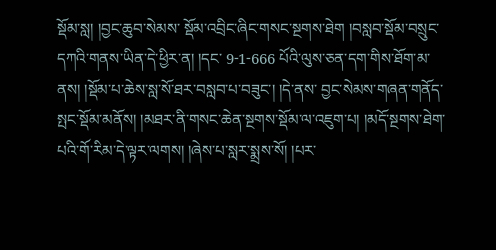སྡོམ་སླ། །བྱང་ཆུབ་སེམས་ སྡོམ་འབྲིང་ཞིང་གསང་སྔགས་ཐེག །བསླབ་སྡོམ་བསྲུང་དཀའི་གནས་ཡིན་དེ་ཕྱིར་ན། །དང་ 9-1-666 པོའི་ལུས་ཅན་དག་གིས་ཐོག་མ་ནས། །སྡོམ་པ་ཆེས་སླ་སོ་ཐར་བསླབ་པ་བཟུང་། །དེ་ནས་ བྱང་སེམས་གཞན་གནོད་སྤང་སྡོམ་མནོས། །མཐར་ནི་གསང་ཆེན་སྔགས་སྡོམ་ལ་འཇུག་པ། །མདོ་སྔགས་ཐེག་པའི་གོ་རིམ་དེ་ལྟར་ལགས། །ཞེས་པ་སླར་སྨྲས་སོ། །པར་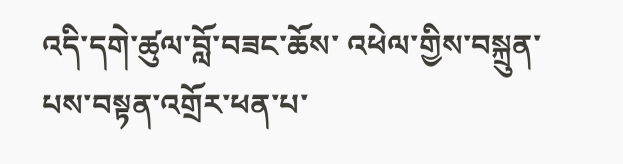འདི་དགེ་ཚུལ་བློ་བཟང་ཆོས་ འཕེལ་གྱིས་བསྐྲུན་པས་བསྟན་འགྲོར་ཕན་པ་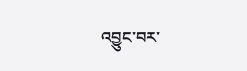འབྱུང་བར་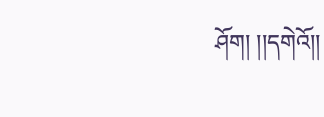ཤོག། །།དགེའོ།།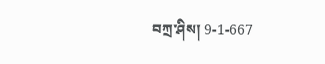བཀྲ་ཤིས། 9-1-667